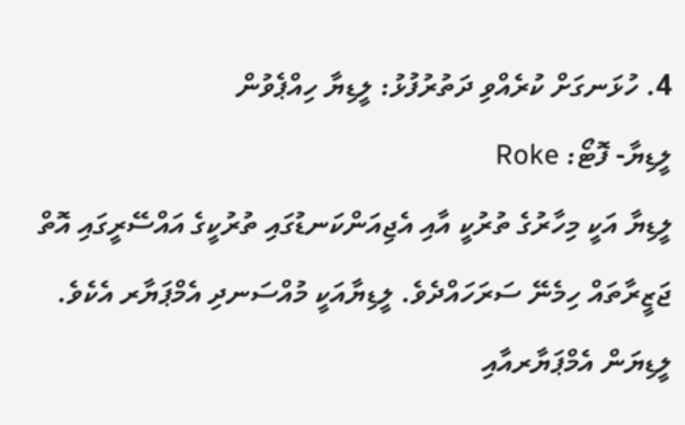4. ހުޅަނގަށް ކުރެއްވި ދަތުރުފުޅު: ލީޑިޔާ ހިއްޕެވުން
ލީޑިޔާ- ފޮޓޯ: Roke
ލީޑިޔާ އަކީ މިހާރުގެ ތުރުކީ އާއި އެޖިއަންކަނޑުގައި ތުރުކީގެ އައްސޭރީގައި އޮތް ޖަޒީރާތައް ހިމެނޭ ސަރަހައްދެވެ. ލީޑިޔާއަކީ މުއްސަނދި އެމްޕަޔާރ އެކެވެ. ލީޑިޔަން އެމްޕަޔާރއާއި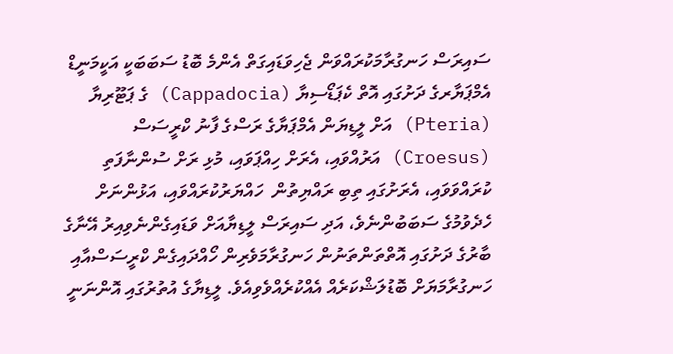ސައިރަސް ހަނގުރާމަކުރައްވަން ޖެހިވަޑައިގަތް އެންމެ ބޮޑު ސަބަބަކީ އަކީމަނީޑް އެމްޕަޔާރގެ ދަށުގައި އޮތް ކެޕަޑޯސިޔާ (Cappadocia) ގެ ޕަޓޫރިޔާ (Pteria) އަށް ލީޑިޔަން އެމްޕަޔާގެ ރަސްގެ ފާނު ކްރީސަސް (Croesus) އަރުއްވައި، އެރަށް ހިއްޕަވައި، މުޅި ރަށް ސުންނާފަތި ކުރައްވަވައި، އެރަށުގައި ތިބި ރައްޔިތުން  ހައްޔަރުކުރައްވައި، އަޅުންނަށް ހެދެވުމުގެ ސަބަބުންނެވެ، އަދި ސައިރަސް ލީޑިޔާއަށް ވަޑައިގެންނެވިއިރު އޭނާގެ ބާރުގެ ދަށުގައި އޮތްތަންތަނުން ހަނގުރާމަވެރިން ހޯއްދައިގެން ކްރީސަސްއާއި ހަނގުރާމަޔަށް ބޮޑުލަޝްކަރެއް އެއްކުރެއްވެވިއެވެ. ލީޑިޔާގެ އުތުރުގައި އޮންނަނީ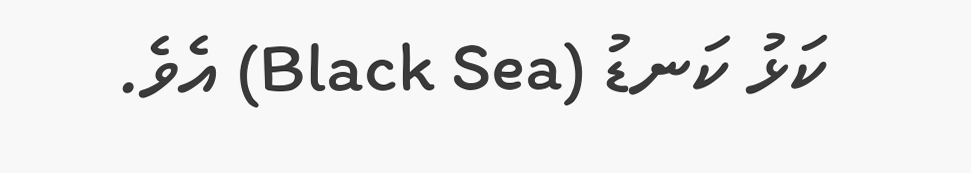ކަޅު ކަނޑު (Black Sea) އެވެ.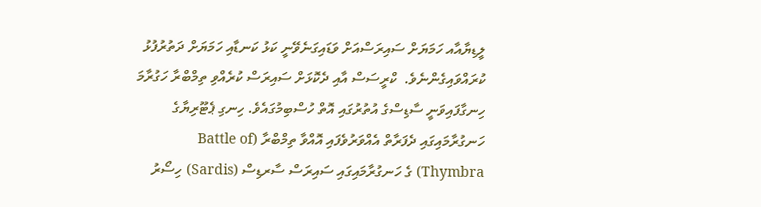ލީޑިޔާއާއ ހަމަޔަށް ސައިރަސްއަށް ވަޑައިގަނެވޭނީ ކަޅު ކަނޑާއި ހަމަޔަށް ދަތުރުފުޅު ކުރައްވައިގެންނެވެ.  ކްރީސަސް އާއި ދެކޮޅަށް ސައިރަސް ކުރެއްވި ތިމްބްރާ ހަގުރާމަ ހިނގާފައިވަނީ ސާޑިސްގެ އުތުރުގައި އޮތް ހުސްބިމުގައެވެ. ހިނގި ޕެޓޫރިޔާގެ ހަނގުރާމައިގައި ދެފަރާތް އެއްވަރުވެފައި އޮއްވާ ތިމްބްރާ (Battle of Thymbra) ގެ ހަނގުރާމައިގައި ސައިރަސް ސާރޑިސް (Sardis) ހިސޯރު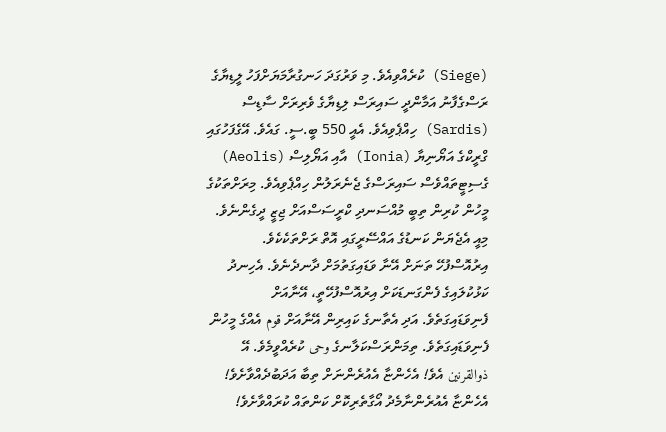(Siege) ކުރެއްވިއެވެ. މި ވަރުގަދަ ހަނގުރާމަޔަށްފަހު ލީޑިޔާގެ ރަސްގެފާނު އަމާންދީ ސައިރަސް ލިޑިޔާގެ ވެރިރަށް ސާޑިސް (Sardis) ހިއްޕެވިއެވެ. އެއީ 550 ބީ.ސީ. ގައެވެ. އޭގެފަހުގައި ގްރީކްގެ އަޔޯނިޔާ (Ionia) އާއި އަޔޯލިސް (Aeolis) ގެސިޓީތައްވެސް ސައިރަސްގެ ޖެނެރަލުން ހިއްޕެވިއެވެ. މިރަށްތަކުގެ މީހުން ކުރިން ތިބީ މުއްސަނދި ކްރީސަސްއަށް ޖިޒީ ދީގެންނެވެ. މިއީ އެޖެޔަން ކަނޑުގެ އައްސޭރީގައި އޮތް ރަށްތަކެކެވެ.
އިރުއޮސްފުހޭ ތަނަށް އޭނާ ވަޑައިގަތުމަށް ދާނދެނެވެ. އެހިނދު ކަޅުކުލައިގެ ފެންގަނޑަކަށް އިރުއޮސްފުހޭތީ، އޭނާއަށް ފެނިވަޑައިގަތެވެ. އަދި އެތާނގެ ކައިރިން އޭނާއަށް قوم އެއްގެ މީހުން ފެނިވަޑައިގަތެވެ. ތިމަންރަސްކަލާނގެ وحى ކުރެއްވީމެވެ. އޭ ذوالقرنين އެވެ! އެހެންޏާ އެއުރެންނަށް ތިބާ އަދަބުދެއްވާށެވެ! އެހެންޏާ އެއުރެންނާމެދު އޯގާތެރިކޮށް ކަންތައް ކުރައްވާށެވެ!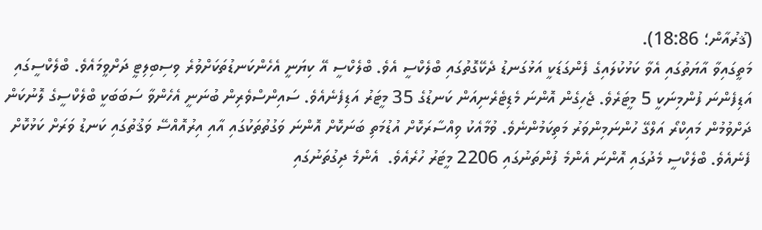(ޤުރުއާން؛ 18:86).
މަތީގައިވާ އާޔަތުގައި އެވާ ކަޅުކުލައިގެ ފެންގަޑަކީ އަޅުގަނޑު ދެކޭގޮތުގައި ބްލެކްސީ އެވެ. ބްލެކްސީ އޭ ކިޔަނީ އެހެންކަނޑުތަކަށްވުރެ ވިސިބިލިޓީ ދަށްވީމައެވެ. ބްލެކްސީގައި އަޑިފެންނަ ފުންމިނަކީ 5 މީޓަރެވެ. ޖެހިގެން އޮންނަ މެޑިޓެރެނިއަން ކަނޑުގެ 35 މީޓަރު އަޑިފެނެއެވެ. ސައިންސްވެރިން ބުނަނީ އެހެންވާ ސަބަބަކީ ބްލެކްސީގެ ލޮނުކަން ދަށްވުމުން މައިކްރޯ އަލްގޭ ހުންނަމިންވަރު މަތިކަމުންނެވެ. ވުމާއެކު ވިއްސާރަކޮށް އުޑުމަތި ބަނަކޮށް އޮންނަ ވަގުތުތަކުގައި އާއި އިރުއޮއްސޭ ވަޤުތުގައި ކަނޑު ވަރަށް ކަޅުކޮށް ފެނެއެވެ. ބްލެކްސީ މެދުގައި އޮންނަ އެންމެ ފުންތަނުގައި 2206 މީޓަރު ހުރެއެވެ.  އެންމެ ދިގުތަނުގައި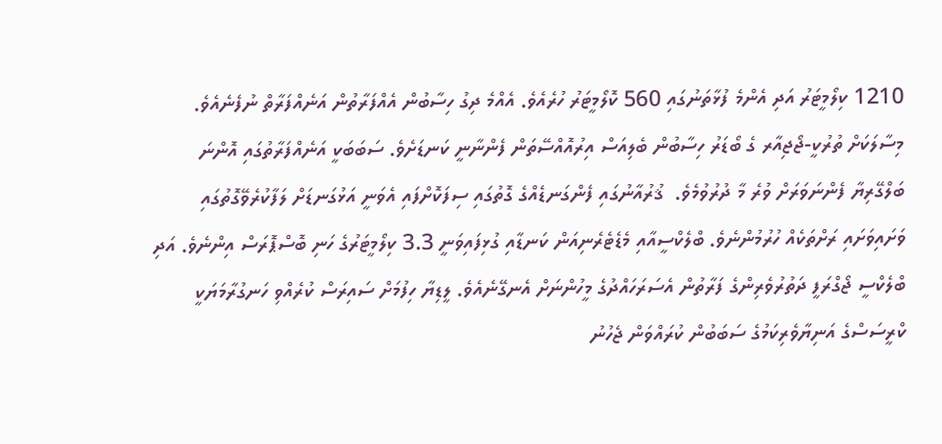1210 ކިލޯމީޓަރު އަދި އެންމެ ފުޅާތަނުގައި 560 ކޮލޯމީޓަރު ހުރެއެވެ. އެއްމެ ދިގު ހިސާބުން އެއްފަރާތުން އަނެއްފަރާތް ނުފެނެއެވެ. މިސާލަކަށް ތުރުކީ-ޖޯޖިއާރ ގެ ބޯޑަރު ހިސާބުން ބެލިއަސް އިރުއޮއްސޭތަން ފެންނާނީ ކަނޑަށެވެ. ސަބަބަކީ އަނެއްފަރާތުގައި އޮންނަ ބަލްގޭރިޔާ ފެންނަވަރަށް ވުރެ މާ ދުރުވުމެވެ.  ޤުރުއާނުގައި ފެންގަނޑެއްގެ ގޮތުގައި ސިފަކޮށްފައި އެވަނީ އަޅުގަނޑަށް ލަފާކުރެވޭގޮތުގައި ވަށައިވަށައި ރަށްތަކެއް ހުރުމުންނެވެ. ބްލެކްސީއާއި މެޑެޓެރެނިއަން ކަނޑާއި ގުޅިފައިވަނީ 3.3 ކިލޯމީޓަރުގެ ހަނި ބޮސްޕޮރަސް އިންނެވެ. އަދި ބްލެކްސީ ޖޯގްރަފީ ދަތުރުވެރިންގެ ފަރާތުން އެސަރަހައްދުގެ މީހުންނަށް އެނގޭނެއެވެ. ލީޑިޔާ ހިފުމަށް ސައިރަސް ކުރެއްވި ހަނގުރާމަޔަކީ ކްރީސަސްގެ އަނިޔާވެރިކަމުގެ ސަބަބުން ކުރައްވަން ޖެހުނު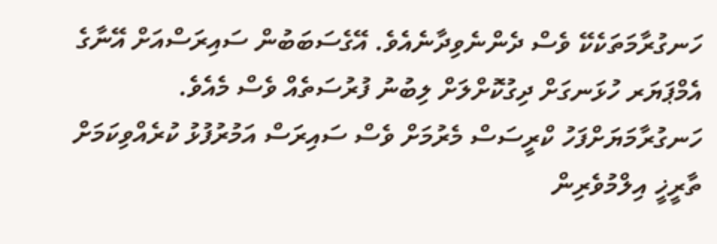ހަނގުރާމަތަކެކޭ ވެސް ދެންނެވިދާނެއެވެ. އޭގެސަބަބުން ސައިރަސްއަށް އޭނާގެ އެމްޕަޔަރ ހުޅަނގަށް ދިގުކޮށްލަށް ލިބުނު ފުރުސަތެއް ވެސް މެއެވެ.
ހަނގުރާމަޔަށްފަހު ކްރީސަސް މެރުމަށް ވެސް ސައިރަސް އަމުރުފުޅު ކުރެއްވިކަމަށް ތާރީޚީ އިލްމުވެރިން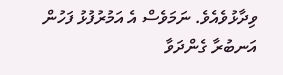ވިދާޅުވެއެވެ. ނަމަވެސް އެ އަމުރުފުޅު ފަހުން އަނބުރާ ގެންދަވާ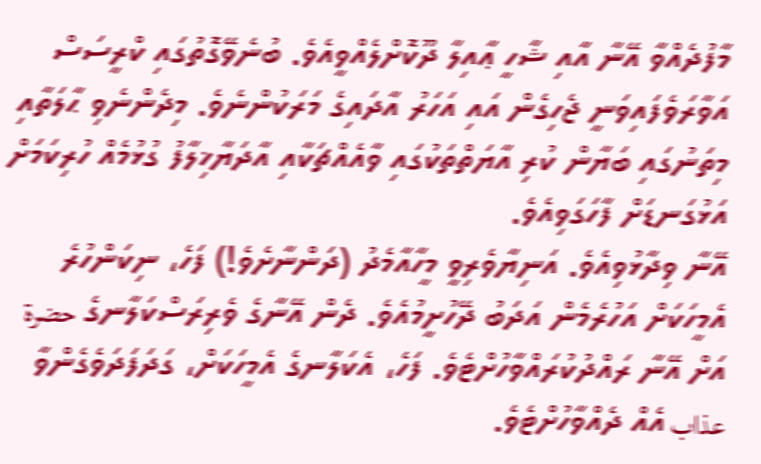މާފުދެއްވާ އޭނާ އާއި ޝާހީ ޢާއިލާ ދޫކޮށްލެއްވީއެވެ. ބުނެވޭގޮތުގައި ކްރީސަސް އަވާރަވެފައިވަނީ ޖެހިގެން އައި އަހަރު އާދައިގެ މަރަކުންނެވެ. މިދެންނެވި ޙާލަތާއި މިތަނުގައި ބަޔާން ކުރި އާޔަތްތަކުގައި ވާއެއްޗަކާއި އާދަޔާޚިލާފު ގުޅުމެއް ހުރިކަމަށް އަޅުގަނޑަށް ފާހަގަވިއެވެ.
އޭނާ ވިދާޅުވިއެވެ. އަނިޔާވެރިވީ މީހާއާމެދު (ދަންނާށެވެ!) ފަހެ، ނިކަންހުރެ އެމީހަކަށް އަހުރެމެން އަދަބު ދޭހުށީމުއެވެ. ދެން އޭނާގެ ވެރިރަސްކަލާނގެ حضرة އަށް އޭނާ ރައްދުކުރައްވާހުށްޓެވެ. ފަހެ، އެކަލާނގެ އެމީހަކަށް، ގަދަފަދަވެގެންވާ عذاب އެއް ދެއްވާހުށްޓެވެ.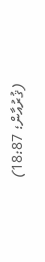(ޤުރުއާން؛ 18:87)